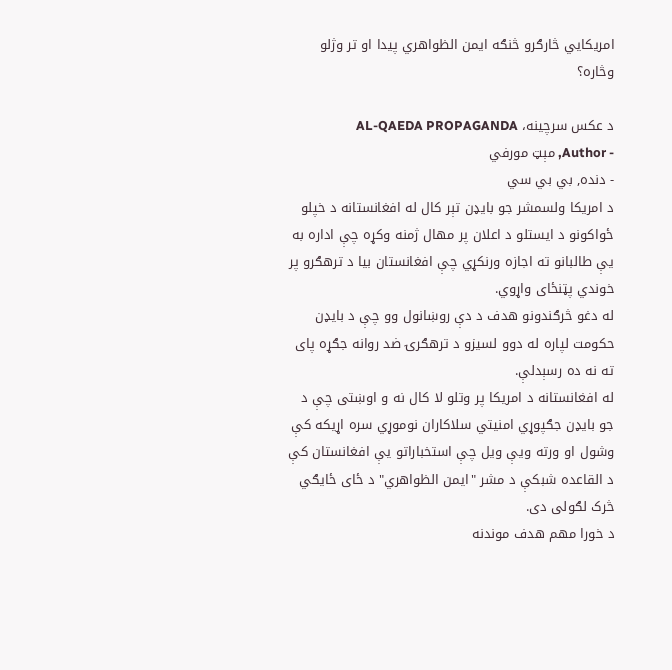امریکايي څارګرو څنګه ایمن الظواهري پيدا او تر وژلو وڅاره؟

د عکس سرچینه، AL-QAEDA PROPAGANDA
- Author, مېټ مورفي
- دنده, بي بي سي
د امریکا ولسمشر جو بایډن تېر کال له افغانستانه د خپلو ځواکونو د ایستلو د اعلان پر مهال ژمنه وکړه چې اداره به یې طالبانو ته اجازه ورنکړي چې افغانستان بیا د ترهګرو پر خوندي پټنځای واړوي.
له دغو څرګندونو هدف د دې روښانول وو چې د بایډن حکومت لپاره له دوو لسیزو د ترهګرۍ ضد روانه جګړه پای ته نه ده رسېدلې.
له افغانستانه د امریکا پر وتلو لا کال نه و اوښتی چې د جو بایډن جګپوړي امنیتي سلاکاران نوموړي سره اړیکه کې وشول او ورته ویې ویل چې استخباراتو یې افغانستان کې د القاعده شبکې د مشر "ایمن الظواهري" د ځای ځایګي څرک لګولی دی.
د خورا مهم هدف موندنه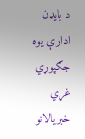د بایډن ادارې یوه جګپوړي غړي خبریالانو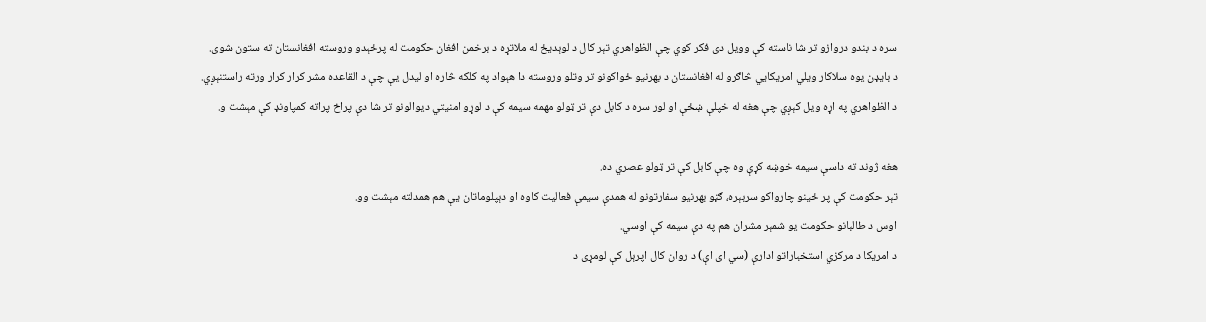سره د بندو دروازو تر شا ناسته کې وویل دی فکر کوي چې الظواهري تېر کال د لوېدیځ له ملاتړه د برخمن افغان حکومت له پرځېدو وروسته افغانستان ته ستون شوی.
د بایډن یوه سلاکار ویلي امریکايي څاګرو له افغانستان د بهرنیو ځواکونو تر وتلو وروسته دا هېواد په کلکه څاره او لیدل یې چې د القاعده مشر کرار کرار ورته راستنېږي.
د الظواهري په اړه ویل کېږي چې هغه له خپلې ښځې او لور سره د کابل دې تر ټولو مهمه سیمه کې د لوړو امنیتي دیوالونو تر شا دې پراخ پراته کمپاونډ کې مېشت و.

هغه ژوند ته داسې سیمه خوښه کړې وه چې کابل کې تر ټولو عصري ده.
تېر حکومت کې پر ځینو چارواکو سربېره، ګڼو بهرنيو سفارتونو له همدې سیمې فعالیت کاوه او دېپلوماتان یې هم همدلته مېشت وو.
اوس د طالبانو حکومت یو شمېر مشران هم په دې سیمه کې اوسي.
د امریکا د مرکزي استخباراتو ادارې (سي ای اې) د روان کال اپرېل کې لومړی د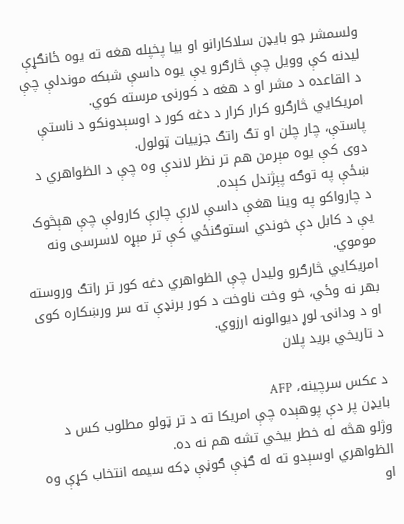ولسمشر جو بایډن سلاکارانو او بیا پخپله هغه ته یوه ځانګړې لیدنه کې وویل چې څارګرو یې یوه داسې شبکه موندلې چې د القاعده د مشر او د هغه د کورنۍ مرسته کوي.
امریکايي څارګرو کرار کرار د دغه کور د اوسېدونکو د ناستې پاستې، چار چلن او تګ راتګ جزییات ټولول.
دوی کې یوه مېرمن هم تر نظر لاندې وه چې د الظواهري د ښځې په توګه پېژندل کېده.
د چارواکو په وینا هغې داسې لارې چارې کارولې چې هېڅوک یې د کابل دې خوندي استوګنځي کې تر مېړه لاسرسی ونه موموي.
امریکايي څارګرو ولیدل چې الظواهري دغه کور تر راتګ وروسته بهر نه وځي، خو وخت ناوخت د کور برنډې ته سر ورښکاره کوی او د ودانۍ لوړ دیوالونه ارزوي.
د تاریخي برید پلان

د عکس سرچینه، AFP
بایډن پر دې پوهېده چې امریکا ته د تر ټولو مطلوب کس د وژلو هڅه له خطر بیخي تشه هم نه ده.
الظواهري اوسېدو ته له ګڼې ګوڼې ډکه سیمه انتخاب کړې وه او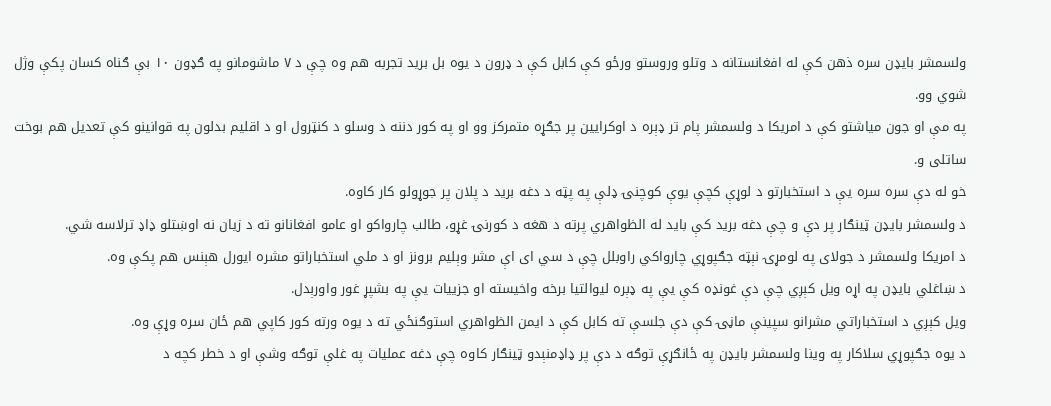ولسمشر بایډن سره ذهن کې له افغانستانه د وتلو وروستو ورځو کې کابل کې د ډرون د یوه بل برید تجربه هم وه چې د ۷ ماشومانو په ګډون ۱۰ بې ګناه کسان پکې وژل شوي وو.
په مې او جون میاشتو کې د امریکا د ولسمشر پام تر ډېره د اوکرایین پر جګړه متمرکز وو او په کور دننه د وسلو د کنټرول او د اقلیم بدلون په قوانینو کې تعدیل هم بوخت ساتلی و.
خو له دې سره سره یې د استخبارتو د لوړې کچې یوې کوچنۍ ډلې په پټه د دغه برید د پلان پر جوړولو کار کاوه.
د ولسمشر بایډن ټينګار پر دې و چې دغه برید کې باید له الظواهري پرته د هغه د کورنۍ غړو، طالب چارواکو او عامو افغانانو ته د زیان نه اوښتلو ډاډ ترلاسه شي.
د امریکا ولسمشر د جولای په لومړۍ نېټه جګپوړي چارواکي راوبلل چې د سي ای اې مشر وېلیم برونز او د ملي استخباراتو مشره ایورل هېنس هم پکې وه.
د ښاغلي بایډن په اړه ویل کېږي چې دې غونډه کې یې په ډېره لیوالتیا برخه واخیسته او جزییات یې په بشپړ غور واورېدل.
ویل کېږي د استخباراتي مشرانو سپینې ماڼۍ کې دې جلسې ته کابل کې د ایمن الظواهري استوګنځي ته د یوه ورته کور کاپي هم ځان سره وړې وه.
د یوه جګپوړي سلاکار په وینا ولسمشر بایډن په ځانګړې توګه د دې پر ډاډمنېدو ټینګار کاوه چې دغه عملیات په غلې توګه وشې او د خطر کچه د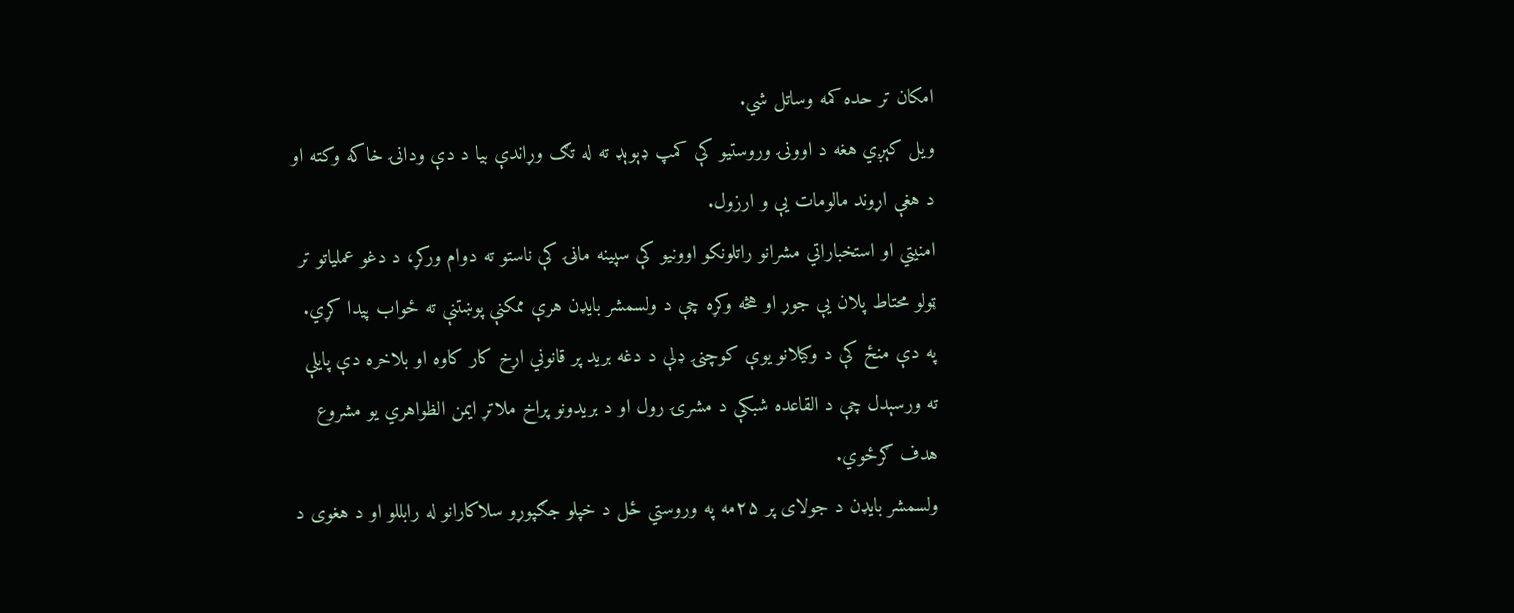امکان تر حده کمه وساتل شي.
ویل کېږي هغه د اوونۍ وروستیو کې کمپ ډېوېډ ته له تګ وړاندې بیا د دې ودانۍ خاکه وکته او د هغې اړوند مالومات یې و ارزول.
امنیتي او استخباراتي مشرانو راتلونکو اوونیو کې سپینه ماڼۍ کې ناستو ته دوام ورکړ، د دغو عملیاتو تر ټولو محتاط پلان یې جوړ او هڅه وکړه چې د ولسمشر بایډن هرې ممکنې پوښتنې ته ځواب پيدا کړي.
په دې منځ کې د وکیلانو یوې کوچنۍ ډلې د دغه برید پر قانوني اړخ کار کاوه او بلاخره دې پایلې ته ورسېدل چې د القاعده شبکې د مشرۍ رول او د بریدونو پراخ ملاتړ ایمن الظواهري یو مشروع هدف ګرځوي.
ولسمشر بایډن د جولای پر ۲۵مه په وروستي ځل د خپلو جګپوړو سلاکارانو له رابللو او د هغوی د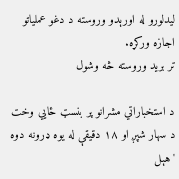لیدلورو له اورېدو وروسته د دغو عملیاتو اجازه ورکړه.
تر برید وروسته څه وشول

د استخباراتي مشرانو پر بنسټ ځايي وخت د سهار شپږ او ۱۸ دقیقې له یوه ډرونه دوه 'هېل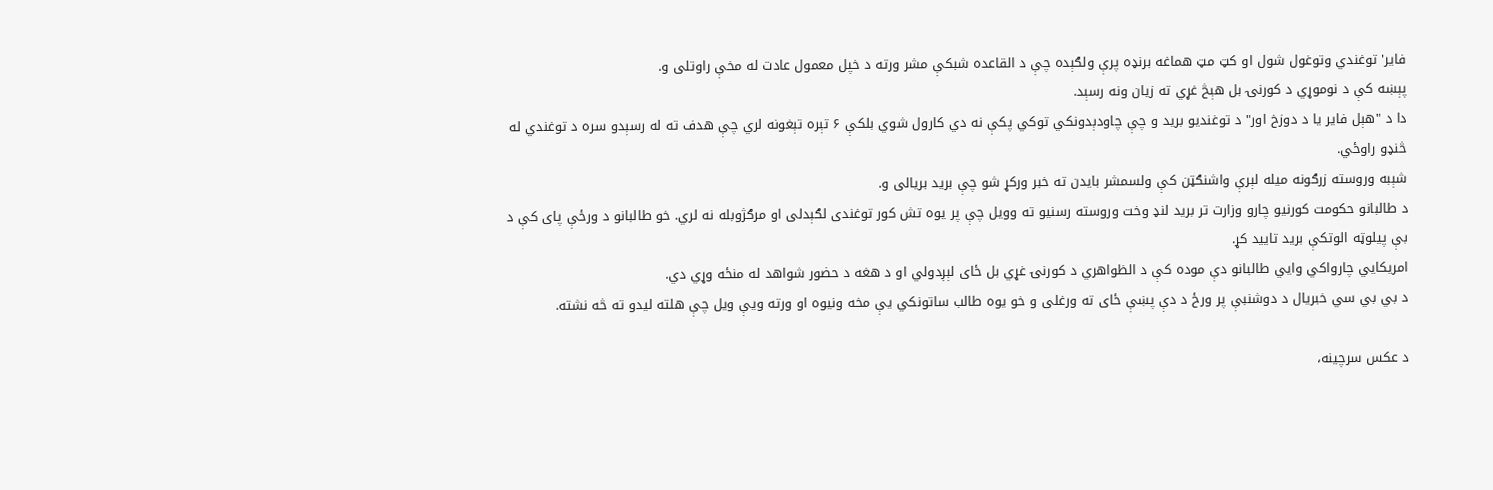فایر' توغندي وتوغول شول او کټ مټ هماغه برنډه پرې ولګېده چې د القاعده شبکې مشر ورته د خپل معمول عادت له مخې راوتلی و.
پېښه کې د نوموړي د کورنۍ بل هېڅ غړي ته زیان ونه رسېد.
دا د "هېل فایر یا د دوزخ اور" د توغنديو برید و چې چاودېدونکي توکي پکې نه دي کارول شوي بلکې ۶ تېره تېغونه لري چې هدف ته له رسېدو سره د توغندي له څنډو راوځي.
شېبه وروسته زرګونه میله لېرې واشنګټن کې ولسمشر بایدن ته خبر ورکړ شو چې برید بریالی و.
د طالبانو حکومت کورنیو چارو وزارت تر برید لنډ وخت وروسته رسنیو ته وویل چې پر یوه تش کور توغندی لګېدلی او مرګژوبله نه لري. خو طالبانو د ورځې پای کې د بې پیلوټه الوتکې برید تایید کړ.
امریکايي چارواکي وایي طالبانو دې موده کې د الظواهري د کورنۍ غړي بل ځای لېږدولي او د هغه د حضور شواهد له منځه وړي دي.
د بي بي سي خبریال د دوشنبې پر ورځ د دې پښې ځای ته ورغلی و خو یوه طالب ساتونکي یې مخه ونیوه او ورته ویې ویل چې هلته لیدو ته څه نشته.

د عکس سرچینه،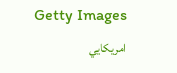Getty Images
امریکایي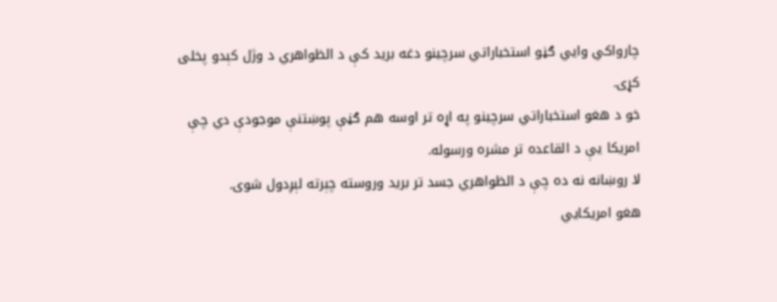چارواکي وايي ګڼو استخباراتي سرچینو دغه برید کې د الظواهري د وژل کېدو پخلی کړی.
خو د هغو استخباراتي سرچینو په اړه تر اوسه هم ګڼې پوښتنې موجودې دي چې امریکا یې د القاعده تر مشره ورسوله.
لا روښانه نه ده چې د الظواهري جسد تر برید وروسته چېرته لېږدول شوی.
هغو امریکايي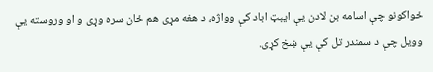ځواکونو چې اسامه بن لادن یې ایبټ اباد کې وواژه، د هغه مړی هم ځان سره وړی و او وروسته یې وویل چې د سمندر تل کې یې ښخ کړی.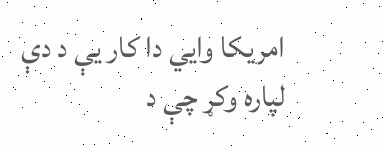امریکا وايي دا کار یې د دې لپاره وکړ چې د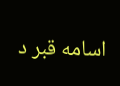اسامه قبر د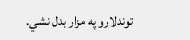توندلارو په مزار بدل نشي.